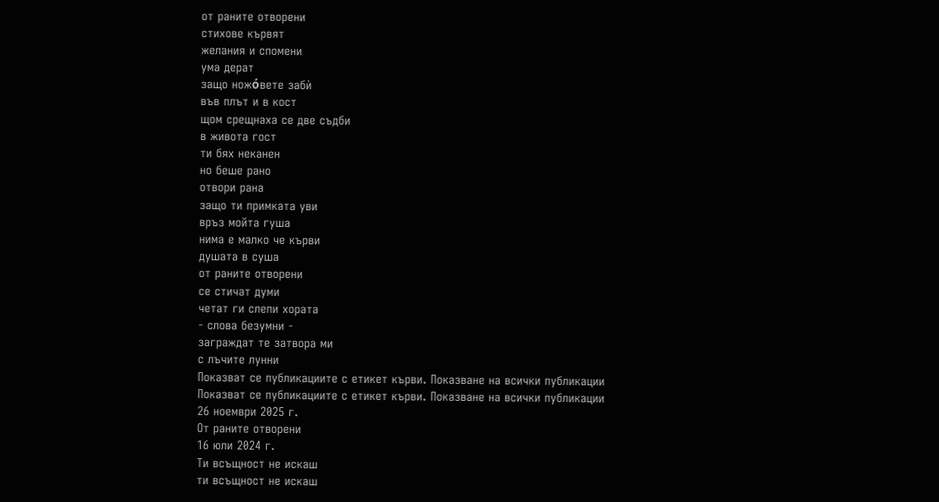от раните отворени
стихове кървят
желания и спомени
ума дерат
защо ножόвете забѝ
във плът и в кост
щом срещнаха се две съдби
в живота гост
ти бях неканен
но беше рано
отвори рана
защо ти примката уви
връз мойта гуша
нима е малко че кърви
душата в суша
от раните отворени
се стичат думи
четат ги слепи хората
- слова безумни -
заграждат те затвора ми
с лъчите лунни
Показват се публикациите с етикет кърви. Показване на всички публикации
Показват се публикациите с етикет кърви. Показване на всички публикации
26 ноември 2025 г.
От раните отворени
16 юли 2024 г.
Ти всъщност не искаш
ти всъщност не искаш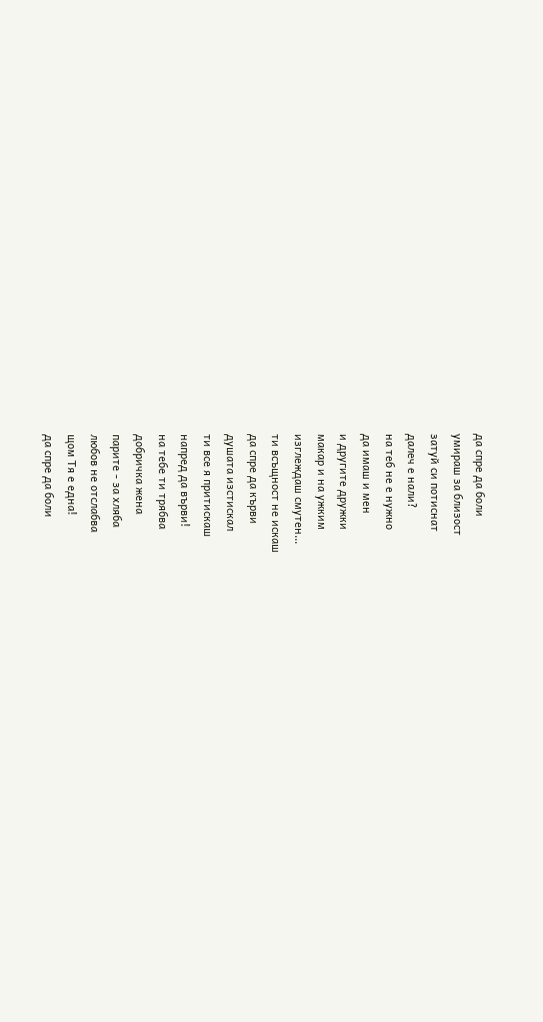да спре да боли
умираш за близост
затуй си потиснат
далеч е нали?
на теб не е нужно
да имаш и мен
и другите дружки
макар и на ужким
изглеждаш смутен...
ти всъщност не искаш
да спре да кърви
душата изстискал
ти все я притискаш
напред да върви!
на тебе ти трябва
добричка жена
парите - за хляба
любов не отслабва
щом Тя е една!
да спре да боли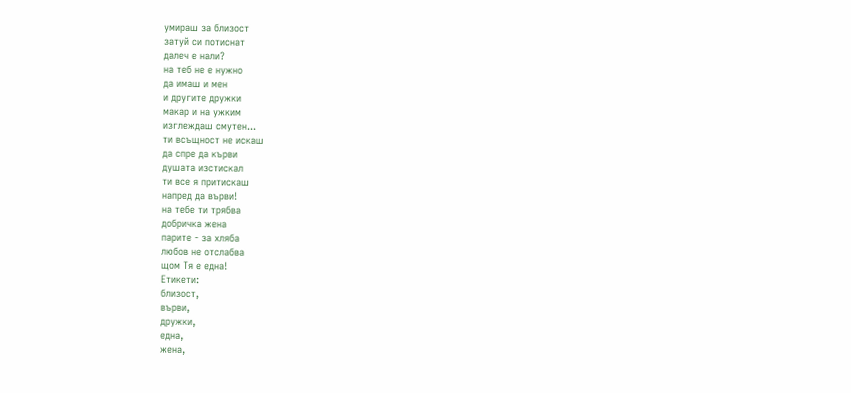умираш за близост
затуй си потиснат
далеч е нали?
на теб не е нужно
да имаш и мен
и другите дружки
макар и на ужким
изглеждаш смутен...
ти всъщност не искаш
да спре да кърви
душата изстискал
ти все я притискаш
напред да върви!
на тебе ти трябва
добричка жена
парите - за хляба
любов не отслабва
щом Тя е една!
Етикети:
близост,
върви,
дружки,
една,
жена,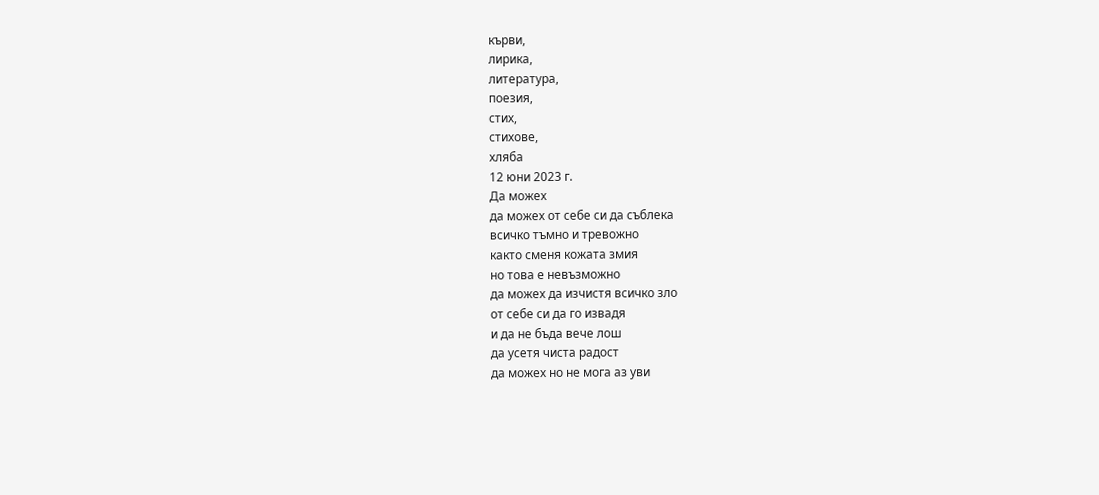кърви,
лирика,
литература,
поезия,
стих,
стихове,
хляба
12 юни 2023 г.
Да можех
да можех от себе си да съблека
всичко тъмно и тревожно
както сменя кожата змия
но това е невъзможно
да можех да изчистя всичко зло
от себе си да го извадя
и да не бъда вече лош
да усетя чиста радост
да можех но не мога аз уви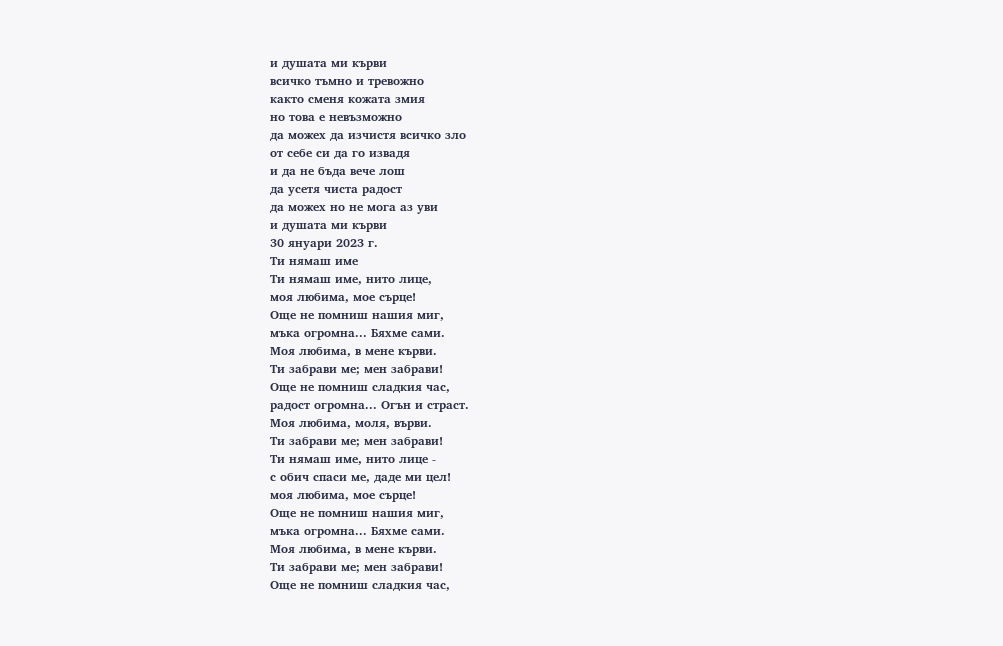и душата ми кърви
всичко тъмно и тревожно
както сменя кожата змия
но това е невъзможно
да можех да изчистя всичко зло
от себе си да го извадя
и да не бъда вече лош
да усетя чиста радост
да можех но не мога аз уви
и душата ми кърви
30 януари 2023 г.
Ти нямаш име
Ти нямаш име, нито лице,
моя любима, мое сърце!
Още не помниш нашия миг,
мъка огромна... Бяхме сами.
Моя любима, в мене кърви.
Ти забрави ме; мен забрави!
Още не помниш сладкия час,
радост огромна... Огън и страст.
Моя любима, моля, върви.
Ти забрави ме; мен забрави!
Ти нямаш име, нито лице -
с обич спаси ме, даде ми цел!
моя любима, мое сърце!
Още не помниш нашия миг,
мъка огромна... Бяхме сами.
Моя любима, в мене кърви.
Ти забрави ме; мен забрави!
Още не помниш сладкия час,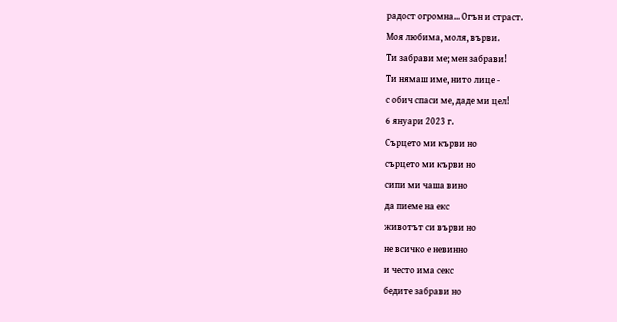радост огромна... Огън и страст.
Моя любима, моля, върви.
Ти забрави ме; мен забрави!
Ти нямаш име, нито лице -
с обич спаси ме, даде ми цел!
6 януари 2023 г.
Сърцето ми кърви но
сърцето ми кърви но
сипи ми чаша вино
да пиеме на екс
животът си върви но
не всичко е невинно
и често има секс
бедите забрави но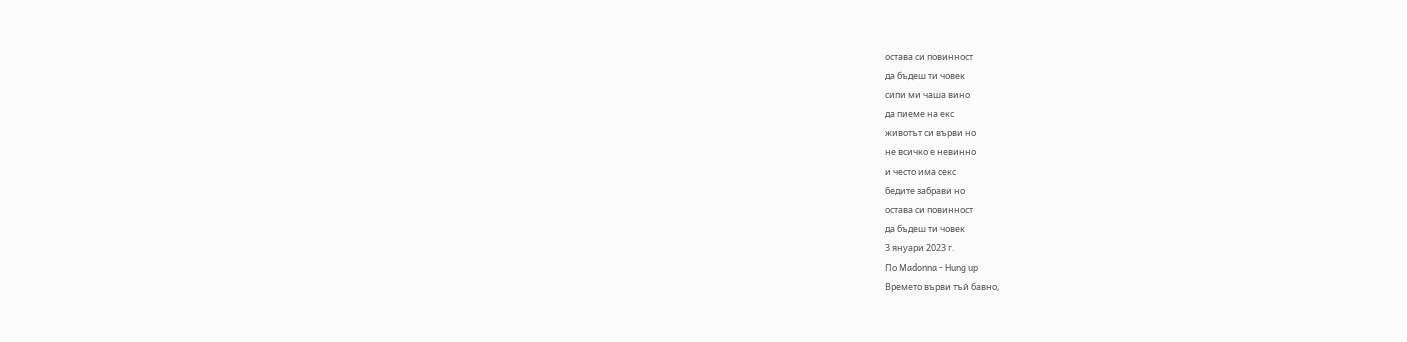остава си повинност
да бъдеш ти човек
сипи ми чаша вино
да пиеме на екс
животът си върви но
не всичко е невинно
и често има секс
бедите забрави но
остава си повинност
да бъдеш ти човек
3 януари 2023 г.
По Madonna - Hung up
Времето върви тъй бавно,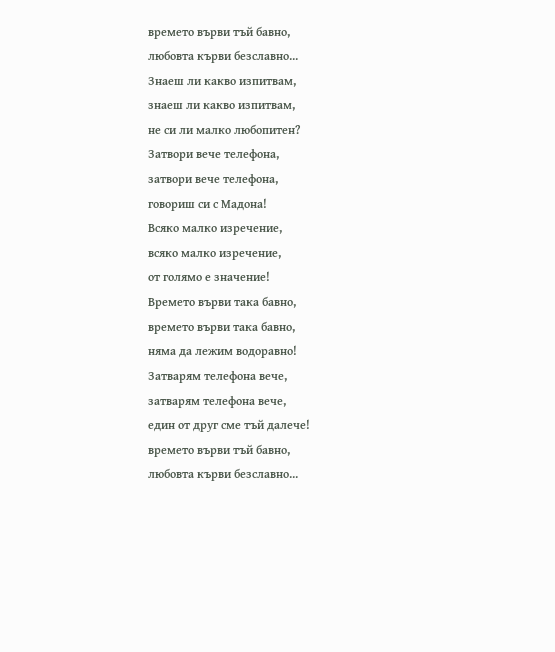времето върви тъй бавно,
любовта кърви безславно...
Знаеш ли какво изпитвам,
знаеш ли какво изпитвам,
не си ли малко любопитен?
Затвори вече телефона,
затвори вече телефона,
говориш си с Мадона!
Всяко малко изречение,
всяко малко изречение,
от голямо е значение!
Времето върви така бавно,
времето върви така бавно,
няма да лежим водоравно!
Затварям телефона вече,
затварям телефона вече,
един от друг сме тъй далече!
времето върви тъй бавно,
любовта кърви безславно...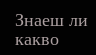Знаеш ли какво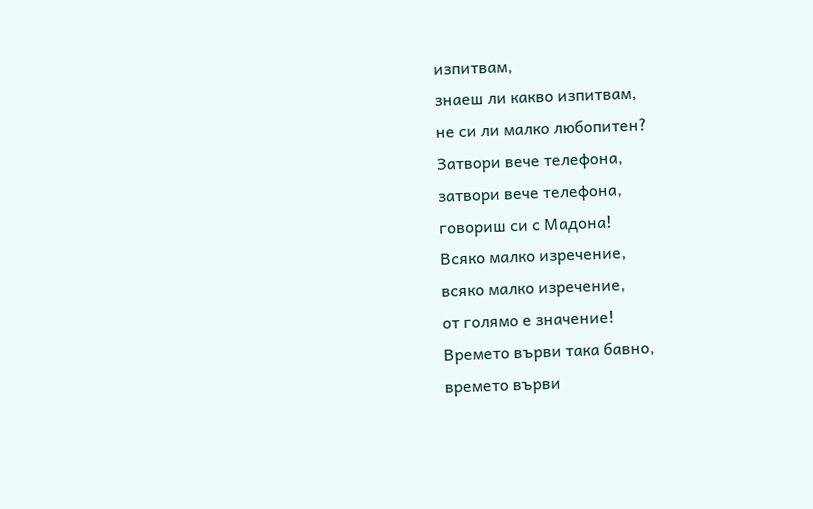изпитвам,
знаеш ли какво изпитвам,
не си ли малко любопитен?
Затвори вече телефона,
затвори вече телефона,
говориш си с Мадона!
Всяко малко изречение,
всяко малко изречение,
от голямо е значение!
Времето върви така бавно,
времето върви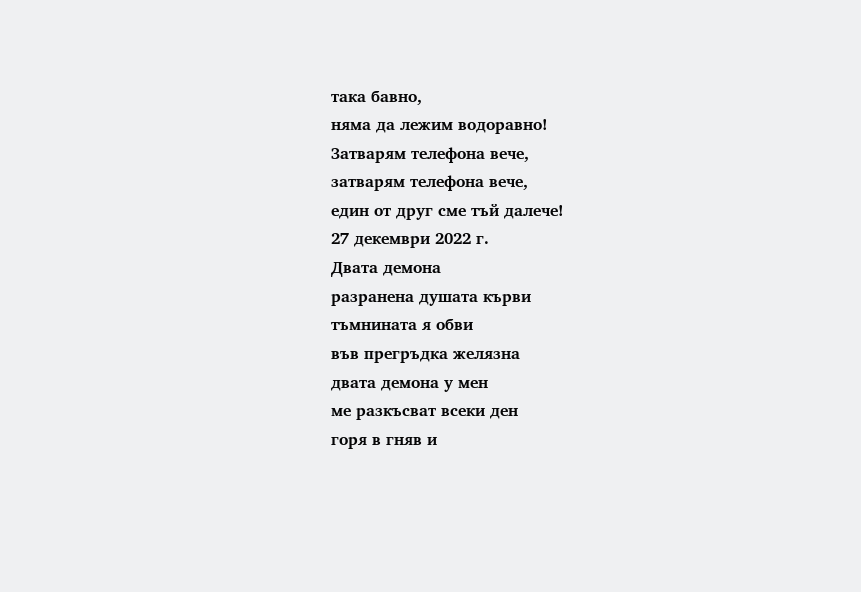така бавно,
няма да лежим водоравно!
Затварям телефона вече,
затварям телефона вече,
един от друг сме тъй далече!
27 декември 2022 г.
Двата демона
разранена душата кърви
тъмнината я обви
във прегръдка желязна
двата демона у мен
ме разкъсват всеки ден
горя в гняв и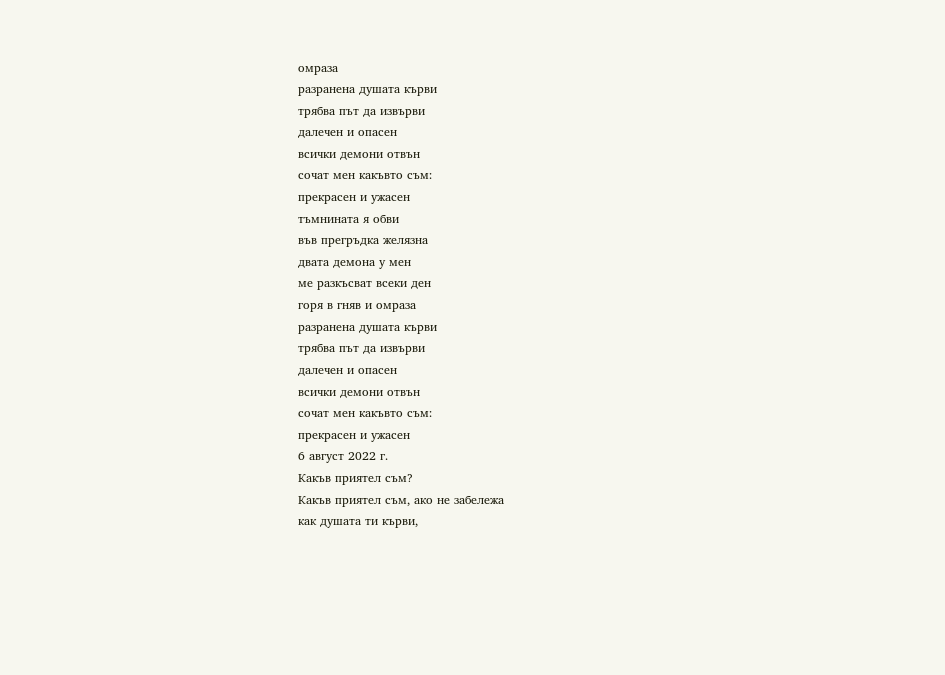омраза
разранена душата кърви
трябва път да извърви
далечен и опасен
всички демони отвън
сочат мен какъвто съм:
прекрасен и ужасен
тъмнината я обви
във прегръдка желязна
двата демона у мен
ме разкъсват всеки ден
горя в гняв и омраза
разранена душата кърви
трябва път да извърви
далечен и опасен
всички демони отвън
сочат мен какъвто съм:
прекрасен и ужасен
6 август 2022 г.
Какъв приятел съм?
Какъв приятел съм, ако не забележа
как душата ти кърви,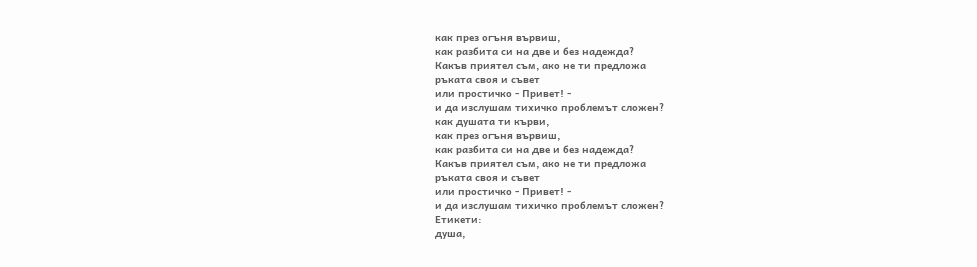как през огъня вървиш,
как разбита си на две и без надежда?
Какъв приятел съм, ако не ти предложа
ръката своя и съвет
или простичко - Привет! -
и да изслушам тихичко проблемът сложен?
как душата ти кърви,
как през огъня вървиш,
как разбита си на две и без надежда?
Какъв приятел съм, ако не ти предложа
ръката своя и съвет
или простичко - Привет! -
и да изслушам тихичко проблемът сложен?
Етикети:
душа,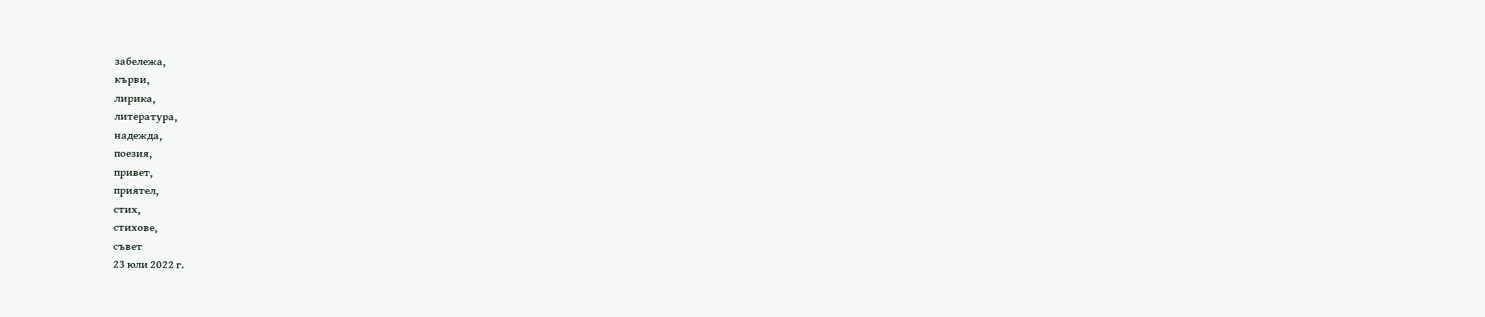забележа,
кърви,
лирика,
литература,
надежда,
поезия,
привет,
приятел,
стих,
стихове,
съвет
23 юли 2022 г.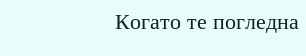Когато те погледна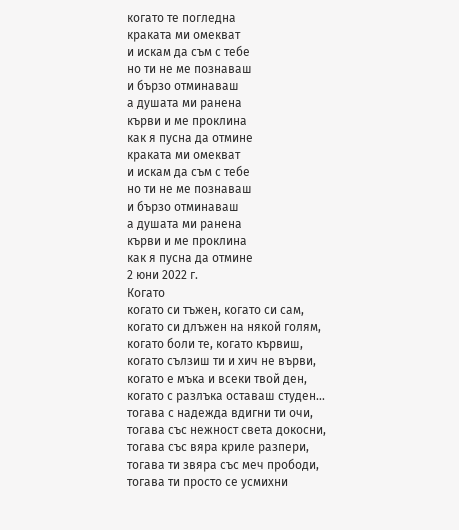когато те погледна
краката ми омекват
и искам да съм с тебе
но ти не ме познаваш
и бързо отминаваш
а душата ми ранена
кърви и ме проклина
как я пусна да отмине
краката ми омекват
и искам да съм с тебе
но ти не ме познаваш
и бързо отминаваш
а душата ми ранена
кърви и ме проклина
как я пусна да отмине
2 юни 2022 г.
Когато
когато си тъжен, когато си сам,
когато си длъжен на някой голям,
когато боли те, когато кървиш,
когато сълзиш ти и хич не върви,
когато е мъка и всеки твой ден,
когато с разлъка оставаш студен...
тогава с надежда вдигни ти очи,
тогава със нежност света докосни,
тогава със вяра криле разпери,
тогава ти звяра със меч прободи,
тогава ти просто се усмихни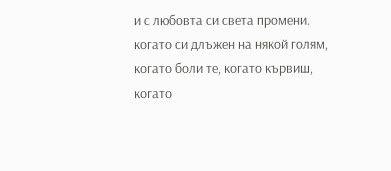и с любовта си света промени.
когато си длъжен на някой голям,
когато боли те, когато кървиш,
когато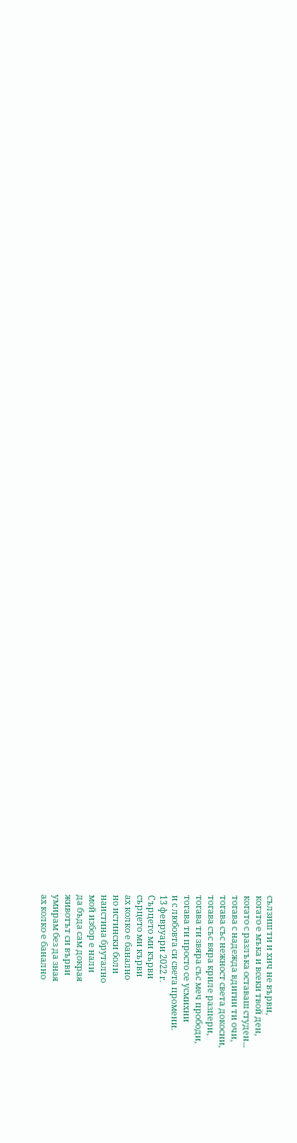сълзиш ти и хич не върви,
когато е мъка и всеки твой ден,
когато с разлъка оставаш студен...
тогава с надежда вдигни ти очи,
тогава със нежност света докосни,
тогава със вяра криле разпери,
тогава ти звяра със меч прободи,
тогава ти просто се усмихни
и с любовта си света промени.
13 февруари 2022 г.
Сърцето ми кърви
сърцето ми кърви
ах колко е банално
но истински боли
наистина брутално
мой избор е нали
да бъда сам докрая
животът си върви
умирам без да зная
ах колко е банално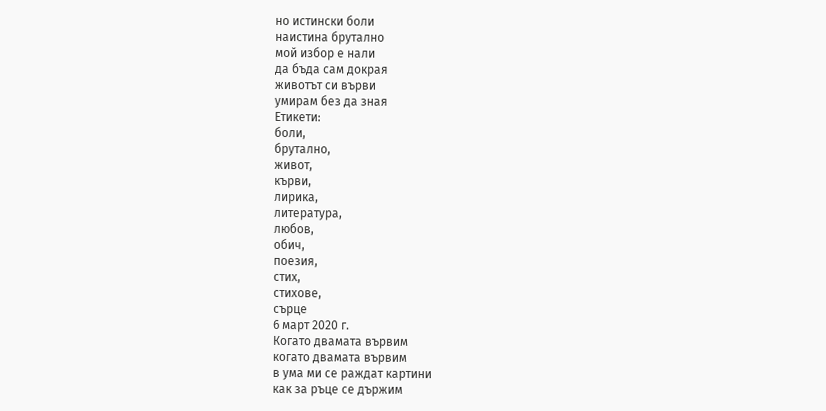но истински боли
наистина брутално
мой избор е нали
да бъда сам докрая
животът си върви
умирам без да зная
Етикети:
боли,
брутално,
живот,
кърви,
лирика,
литература,
любов,
обич,
поезия,
стих,
стихове,
сърце
6 март 2020 г.
Когато двамата вървим
когато двамата вървим
в ума ми се раждат картини
как за ръце се държим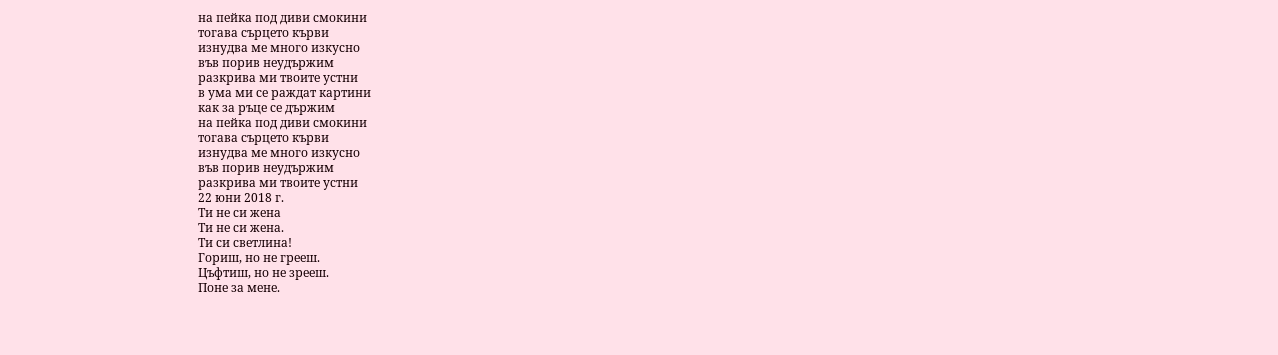на пейка под диви смокини
тогава сърцето кърви
изнудва ме много изкусно
във порив неудържим
разкрива ми твоите устни
в ума ми се раждат картини
как за ръце се държим
на пейка под диви смокини
тогава сърцето кърви
изнудва ме много изкусно
във порив неудържим
разкрива ми твоите устни
22 юни 2018 г.
Ти не си жена
Ти не си жена.
Ти си светлина!
Гориш, но не грееш.
Цъфтиш, но не зрееш.
Поне за мене.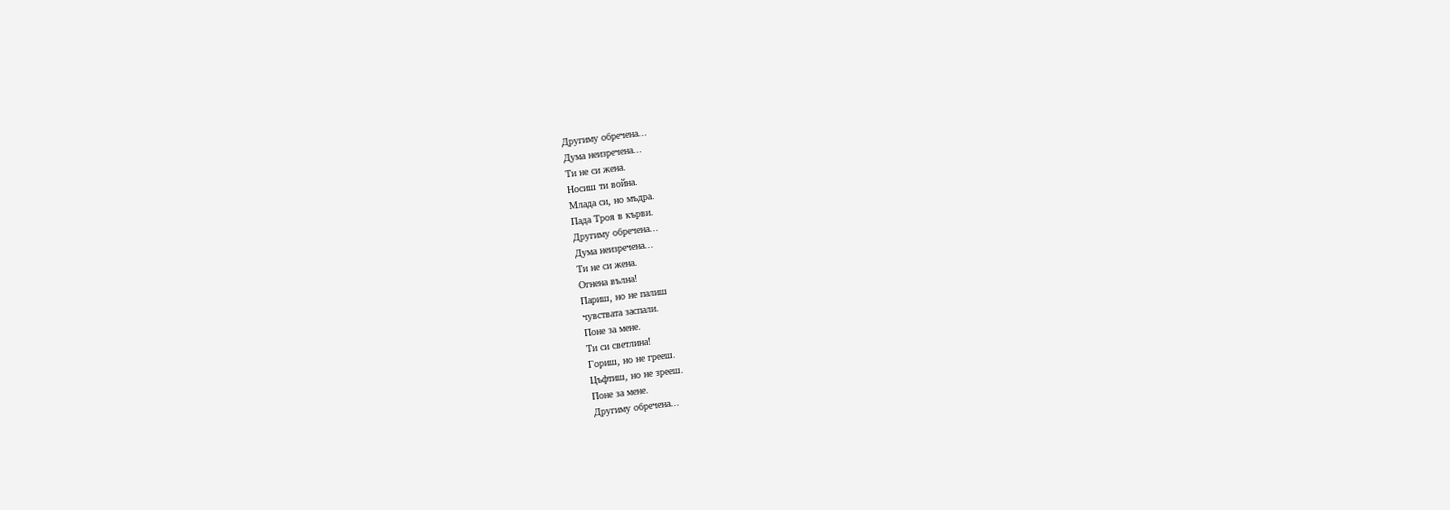Другиму обречена...
Дума неизречена...
Ти не си жена.
Носиш ти война.
Млада си, но мъдра.
Пада Троя в кърви.
Другиму обречена...
Дума неизречена...
Ти не си жена.
Огнена вълна!
Париш, но не палиш
чувствата заспали.
Поне за мене.
Ти си светлина!
Гориш, но не грееш.
Цъфтиш, но не зрееш.
Поне за мене.
Другиму обречена...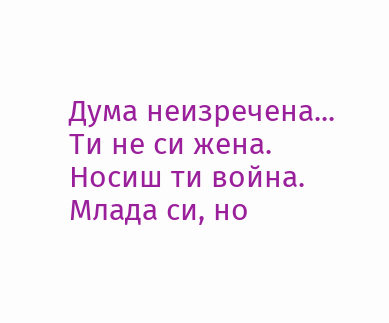Дума неизречена...
Ти не си жена.
Носиш ти война.
Млада си, но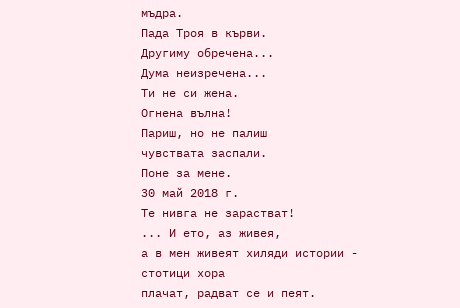мъдра.
Пада Троя в кърви.
Другиму обречена...
Дума неизречена...
Ти не си жена.
Огнена вълна!
Париш, но не палиш
чувствата заспали.
Поне за мене.
30 май 2018 г.
Те нивга не зарастват!
... И ето, аз живея,
а в мен живеят хиляди истории -
стотици хора
плачат, радват се и пеят.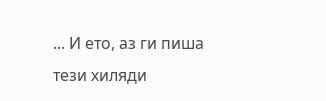... И ето, аз ги пиша
тези хиляди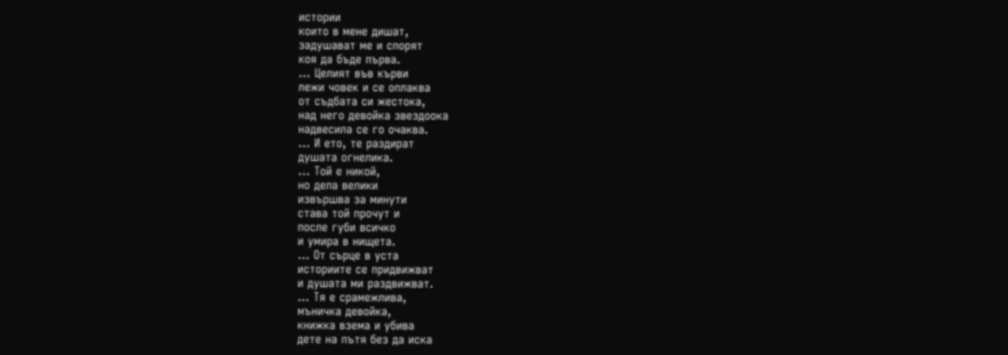истории
които в мене дишат,
задушават ме и спорят
коя да бъде първа.
... Целият във кърви
лежи човек и се оплаква
от съдбата си жестока,
над него девойка звездоока
надвесила се го очаква.
... И ето, те раздират
душата огнелика.
... Той е никой,
но дела велики
извършва за минути
става той прочут и
после губи всичко
и умира в нищета.
... От сърце в уста
историите се придвижват
и душата ми раздвижват.
... Тя е срамежлива,
мъничка девойка,
книжка взема и убива
дете на пътя без да иска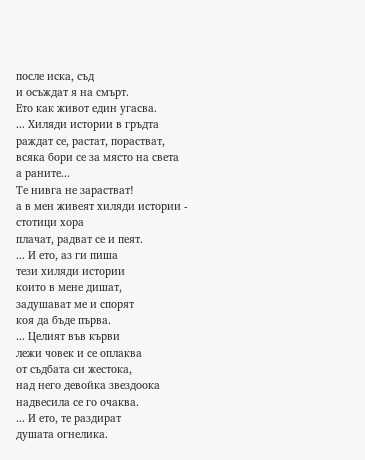после иска, съд
и осъждат я на смърт.
Ето как живот един угасва.
... Хиляди истории в гръдта
раждат се, растат, порастват,
всяка бори се за място на света
а раните...
Те нивга не зарастват!
а в мен живеят хиляди истории -
стотици хора
плачат, радват се и пеят.
... И ето, аз ги пиша
тези хиляди истории
които в мене дишат,
задушават ме и спорят
коя да бъде първа.
... Целият във кърви
лежи човек и се оплаква
от съдбата си жестока,
над него девойка звездоока
надвесила се го очаква.
... И ето, те раздират
душата огнелика.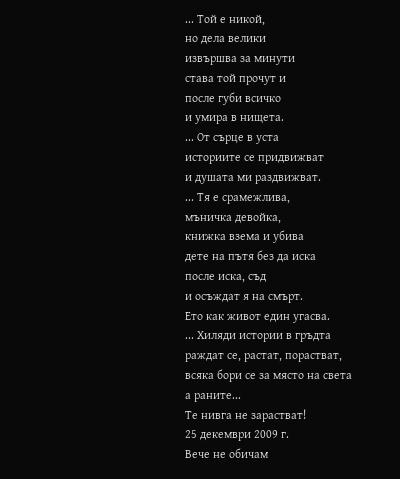... Той е никой,
но дела велики
извършва за минути
става той прочут и
после губи всичко
и умира в нищета.
... От сърце в уста
историите се придвижват
и душата ми раздвижват.
... Тя е срамежлива,
мъничка девойка,
книжка взема и убива
дете на пътя без да иска
после иска, съд
и осъждат я на смърт.
Ето как живот един угасва.
... Хиляди истории в гръдта
раждат се, растат, порастват,
всяка бори се за място на света
а раните...
Те нивга не зарастват!
25 декември 2009 г.
Вече не обичам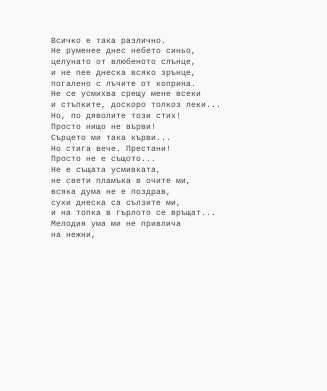Всичко е така различно.
Не руменее днес небето синьо,
целунато от влюбеното слънце,
и не пее днеска всяко зрънце,
погалено с лъчите от коприна.
Не се усмихва срещу мене всеки
и стъпките, доскоро толкоз леки...
Но, по дяволите този стих!
Просто нищо не върви!
Сърцето ми така кърви...
Но стига вече. Престани!
Просто не е същото...
Не е същата усмивката,
не свети пламъка в очите ми,
всяка дума не е поздрав,
сухи днеска са сълзите ми,
и на топка в гърлото се връщат...
Мелодия ума ми не привлича
на нежни,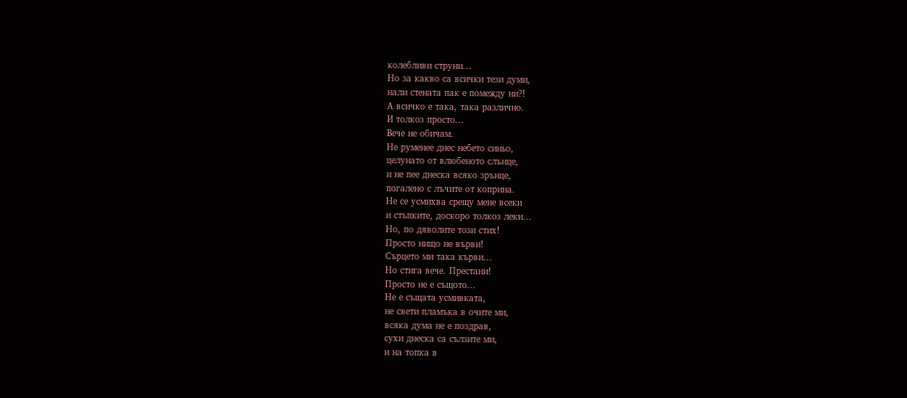колебливи струни...
Но за какво са всички тези думи,
нали стената пак е помежду ни?!
А всичко е така, така различно.
И толкоз просто...
Вече не обичам.
Не руменее днес небето синьо,
целунато от влюбеното слънце,
и не пее днеска всяко зрънце,
погалено с лъчите от коприна.
Не се усмихва срещу мене всеки
и стъпките, доскоро толкоз леки...
Но, по дяволите този стих!
Просто нищо не върви!
Сърцето ми така кърви...
Но стига вече. Престани!
Просто не е същото...
Не е същата усмивката,
не свети пламъка в очите ми,
всяка дума не е поздрав,
сухи днеска са сълзите ми,
и на топка в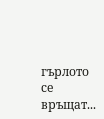гърлото се връщат...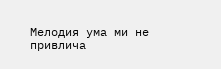Мелодия ума ми не привлича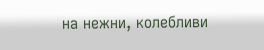на нежни, колебливи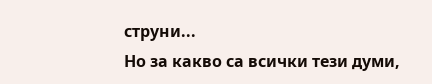струни...
Но за какво са всички тези думи,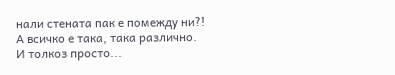нали стената пак е помежду ни?!
А всичко е така, така различно.
И толкоз просто...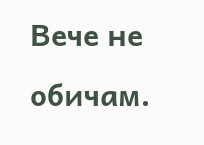Вече не обичам.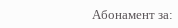Абонамент за: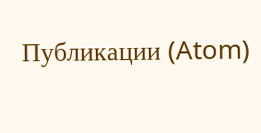Публикации (Atom)